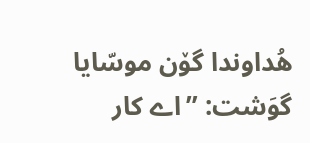هُداوندا گۆن موسّایا گوَشت: ”اے کار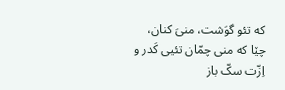که تئو گوَشت، منیَ کنان، چێا که منی چمّان تئیی کَدر و اِزّت سکّ باز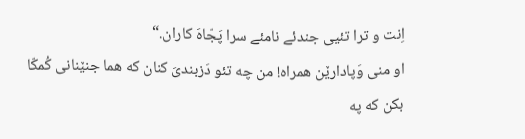اِنت و ترا تئیی جندئے نامئے سرا پَجّاهَ کاران.“
او منی وَپادارێن همراه! من چه تئو دَزبندیَ کنان که هما جنێنانی کُمکّا بکن که په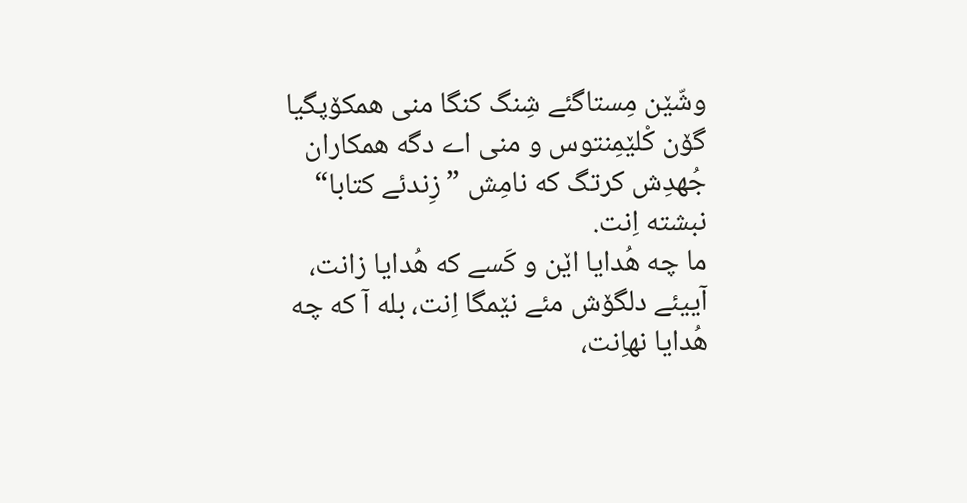وشّێن مِستاگئے شِنگ کنگا منی همکۆپگیا گۆن کْلێمِنتوس و منی اے دگه همکاران جُهدِش کرتگ که نامِش ”زِندئے کتابا“ نبشته اِنت.
ما چه هُدایا اێن و کَسے که هُدایا زانت، آییئے دلگۆش مئے نێمگا اِنت، بله آ که چه هُدایا نهاِنت،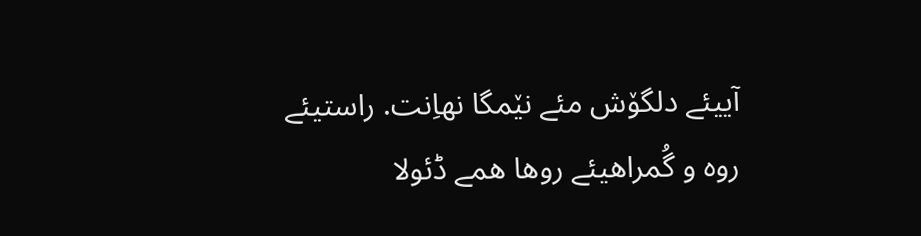آییئے دلگۆش مئے نێمگا نهاِنت. راستیئے روه و گُمراهیئے روها همے ڈئولا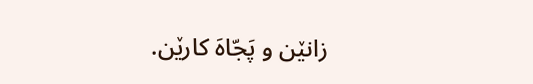زانێن و پَجّاهَ کارێن.